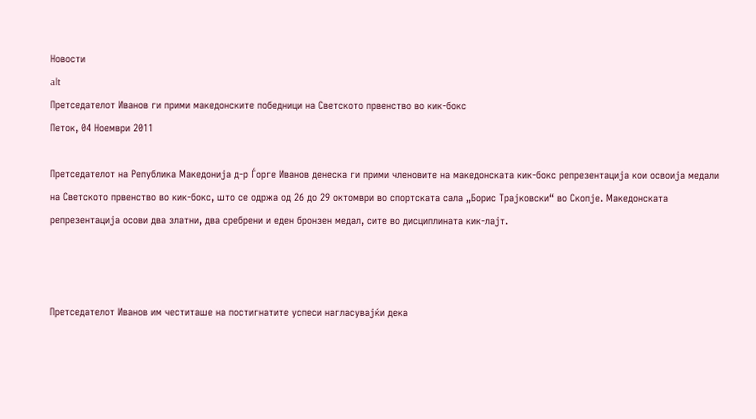Новости
alt
Претседателот Иванов ги прими македонските победници на Светското првенство во кик-бокс
Петок, 04 Ноември 2011

Претседателот на Република Македонија д-р Ѓорге Иванов денеска ги прими членовите на македонската кик-бокс репрезентација кои освоија медали на Светското првенство во кик-бокс, што се одржа од 26 до 29 октомври во спортската сала „Борис Трајковски“ во Скопје. Македонската репрезентација осови два златни, два сребрени и еден бронзен медал, сите во дисциплината кик-лајт.



Претседателот Иванов им честиташе на постигнатите успеси нагласувајќи дека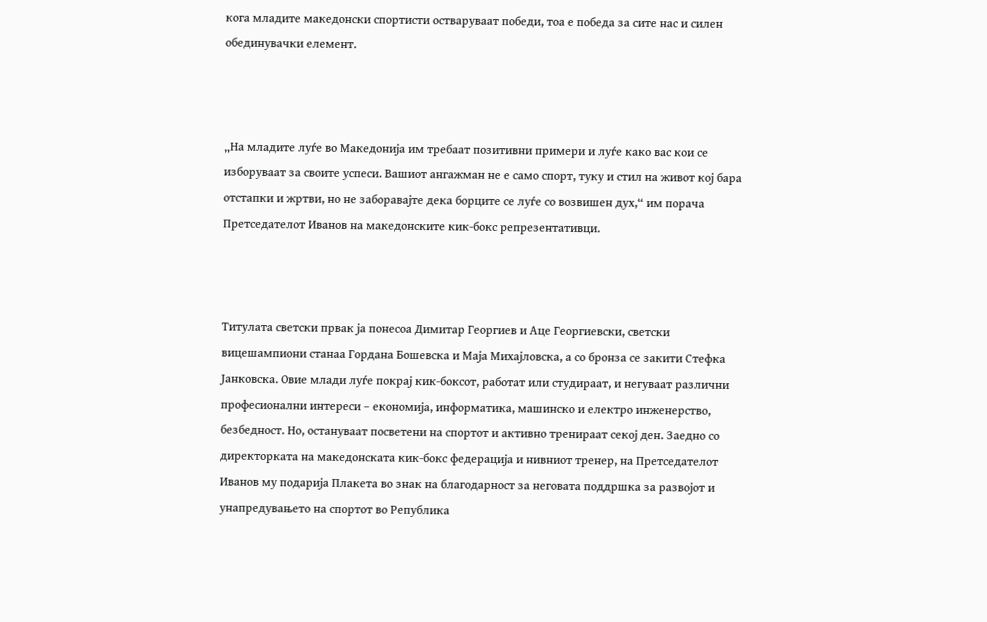кога младите македонски спортисти остваруваат победи, тоа е победа за сите нас и силен обединувачки елемент.



„На младите луѓе во Македонија им требаат позитивни примери и луѓе како вас кои се изборуваат за своите успеси. Вашиот ангажман не е само спорт, туку и стил на живот кој бара отстапки и жртви, но не заборавајте дека борците се луѓе со возвишен дух,“ им порача Претседателот Иванов на македонските кик-бокс репрезентативци.



Титулата светски првак ја понесоа Димитар Георгиев и Аце Георгиевски, светски вицешампиони станаа Гордана Бошевска и Маја Михајловска, а со бронза се закити Стефка Јанковска. Овие млади луѓе покрај кик-боксот, работат или студираат, и негуваат различни професионални интереси – економија, информатика, машинско и електро инженерство, безбедност. Но, остануваат посветени на спортот и активно тренираат секој ден. Заедно со директорката на македонската кик-бокс федерација и нивниот тренер, на Претседателот Иванов му подарија Плакета во знак на благодарност за неговата поддршка за развојот и унапредувањето на спортот во Република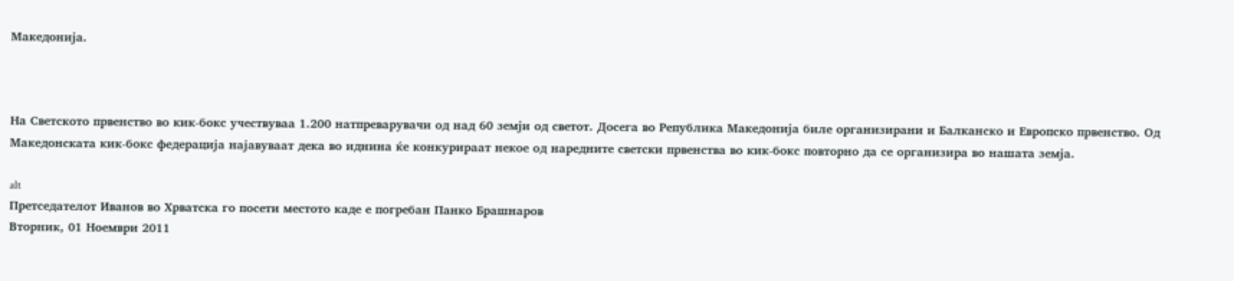Македонија.



На Светското првенство во кик-бокс учествуваа 1.200 натпреварувачи од над 60 земји од светот. Досега во Република Македонија биле организирани и Балканско и Европско првенство. Од Македонската кик-бокс федерација најавуваат дека во иднина ќе конкурираат некое од наредните светски првенства во кик-бокс повторно да се организира во нашата земја.

alt
Претседателот Иванов во Хрватска го посети местото каде е погребан Панко Брашнаров
Вторник, 01 Ноември 2011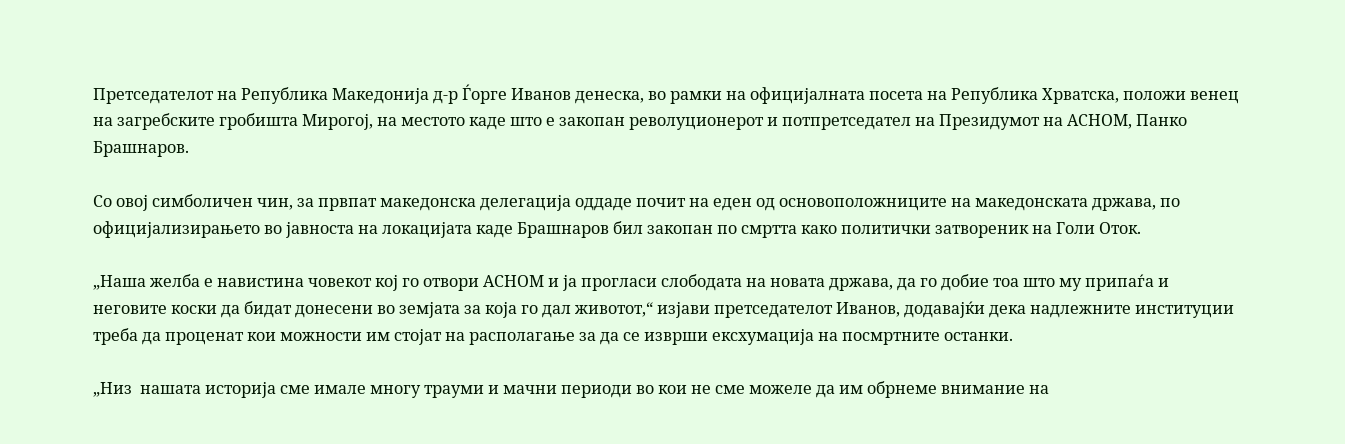Претседателот на Република Македонија д-р Ѓорге Иванов денеска, во рамки на официјалната посета на Република Хрватска, положи венец на загребските гробишта Мирогој, на местото каде што е закопан револуционерот и потпретседател на Президумот на АСНОМ, Панко Брашнаров.

Со овој симболичен чин, за првпат македонска делегација оддаде почит на еден од основоположниците на македонската држава, по официјализирањето во јавноста на локацијата каде Брашнаров бил закопан по смртта како политички затвореник на Голи Оток.

„Наша желба е навистина човекот кој го отвори АСНОМ и ја прогласи слободата на новата држава, да го добие тоа што му припаѓа и неговите коски да бидат донесени во земјата за која го дал животот,“ изјави претседателот Иванов, додавајќи дека надлежните институции треба да проценат кои можности им стојат на располагање за да се изврши ексхумација на посмртните останки.

„Низ  нашата историја сме имале многу трауми и мачни периоди во кои не сме можеле да им обрнеме внимание на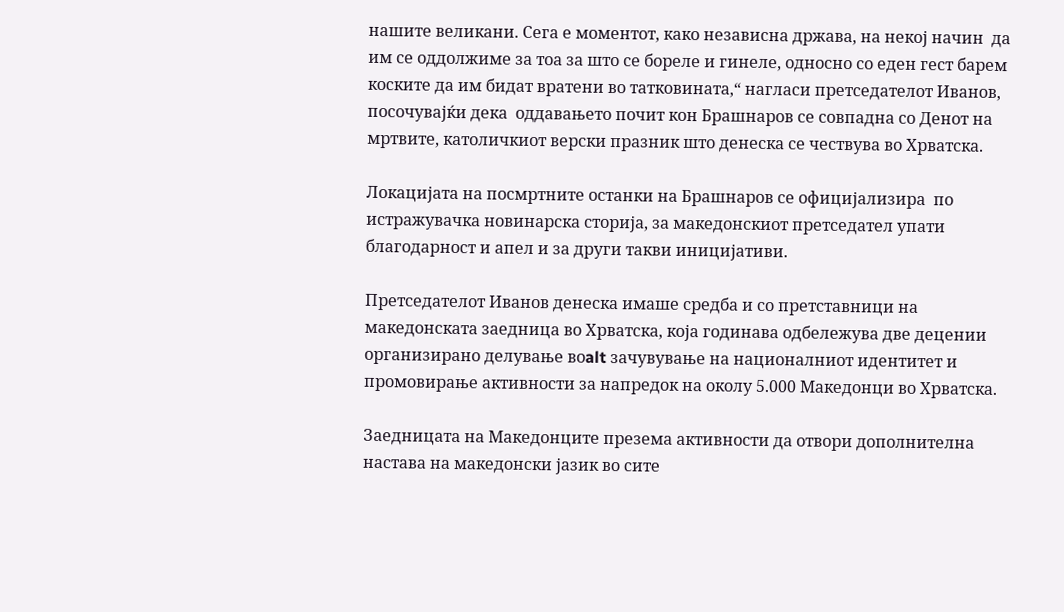нашите великани. Сега е моментот, како независна држава, на некој начин  да им се оддолжиме за тоа за што се бореле и гинеле, односно со еден гест барем коските да им бидат вратени во татковината,“ нагласи претседателот Иванов, посочувајќи дека  оддавањето почит кон Брашнаров се совпадна со Денот на мртвите, католичкиот верски празник што денеска се чествува во Хрватска.

Локацијата на посмртните останки на Брашнаров се официјализира  по истражувачка новинарска сторија, за македонскиот претседател упати благодарност и апел и за други такви иницијативи.

Претседателот Иванов денеска имаше средба и со претставници на македонската заедница во Хрватска, која годинава одбележува две децении организирано делување воalt зачувување на националниот идентитет и промовирање активности за напредок на околу 5.000 Македонци во Хрватска.

Заедницата на Македонците презема активности да отвори дополнителна настава на македонски јазик во сите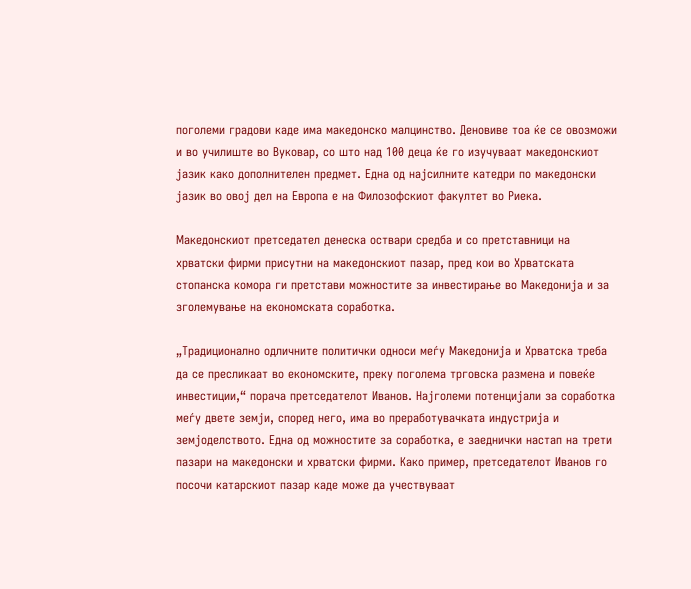поголеми градови каде има македонско малцинство. Деновиве тоа ќе се овозможи и во училиште во Вуковар, со што над 100 деца ќе го изучуваат македонскиот јазик како дополнителен предмет. Една од најсилните катедри по македонски јазик во овој дел на Европа е на Филозофскиот факултет во Риека.

Македонскиот претседател денеска оствари средба и со претставници на хрватски фирми присутни на македонскиот пазар, пред кои во Хрватската стопанска комора ги претстави можностите за инвестирање во Македонија и за зголемување на економската соработка.

„Традиционално одличните политички односи меѓу Македонија и Хрватска треба да се пресликаат во економските, преку поголема трговска размена и повеќе инвестиции,“ порача претседателот Иванов. Најголеми потенцијали за соработка меѓу двете земји, според него, има во преработувачката индустрија и земјоделството. Една од можностите за соработка, е заеднички настап на трети пазари на македонски и хрватски фирми. Како пример, претседателот Иванов го посочи катарскиот пазар каде може да учествуваат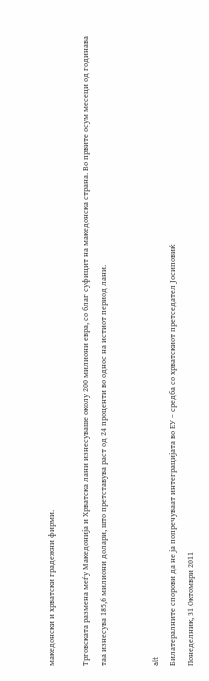македонски и хрватски градежни фирми.

Трговската размена меѓу Македонија и Хрватска лани изнесуваше околу 200 милиони евра, со благ суфицит на македонска страна. Во првите осум месеци од годинава таа изнесува 185,6 милиони долари, што претставува раст од 24 проценти во однос на истиот период лани.


alt
Билатералните спорови да не ја попречуваат интеграцијата во ЕУ – средба со хрватскиот претседател Јосиповиќ
Понеделник, 31 Октомври 2011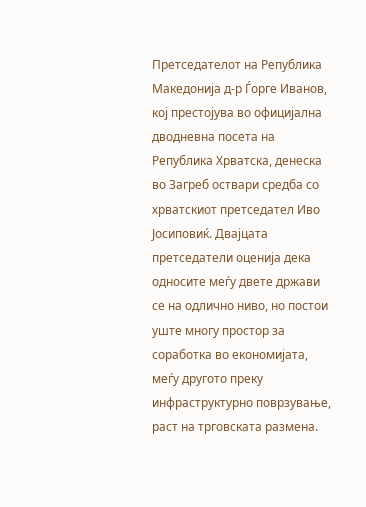Претседателот на Република Македонија д-р Ѓорге Иванов, кој престојува во официјална дводневна посета на Република Хрватска, денеска во Загреб оствари средба со хрватскиот претседател Иво Јосиповиќ. Двајцата претседатели оценија дека односите меѓу двете држави се на одлично ниво, но постои уште многу простор за соработка во економијата, меѓу другото преку инфраструктурно поврзување, раст на трговската размена.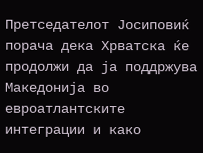Претседателот Јосиповиќ порача дека Хрватска ќе продолжи да ја поддржува Македонија во евроатлантските интеграции и како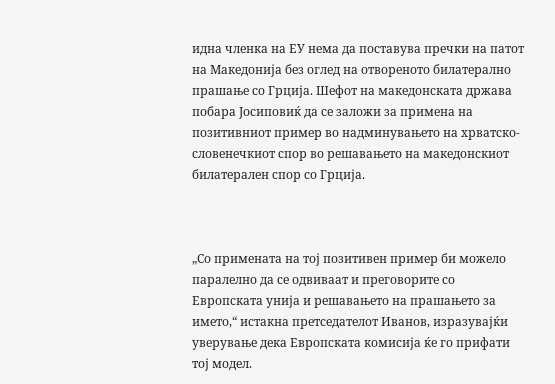идна членка на ЕУ нема да поставува пречки на патот на Македонија без оглед на отвореното билатерално прашање со Грција. Шефот на македонската држава побара Јосиповиќ да се заложи за примена на позитивниот пример во надминувањето на хрватско-словенечкиот спор во решавањето на македонскиот билатерален спор со Грција.



„Со примената на тој позитивен пример би можело паралелно да се одвиваат и преговорите со Европската унија и решавањето на прашањето за името,“ истакна претседателот Иванов, изразувајќи уверување дека Европската комисија ќе го прифати тој модел.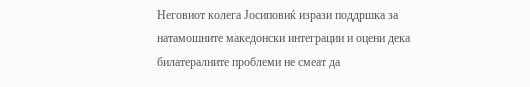Неговиот колега Јосиповиќ изрази поддршка за натамошните македонски интеграции и оцени дека билатералните проблеми не смеат да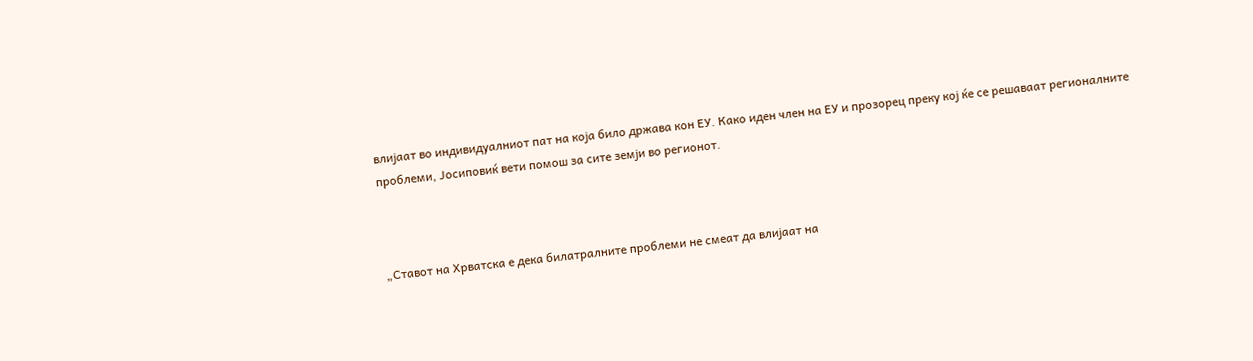влијаат во индивидуалниот пат на која било држава кон ЕУ. Како иден член на ЕУ и прозорец преку кој ќе се решаваат регионалните проблеми, Јосиповиќ вети помош за сите земји во регионот.



„Ставот на Хрватска е дека билатралните проблеми не смеат да влијаат на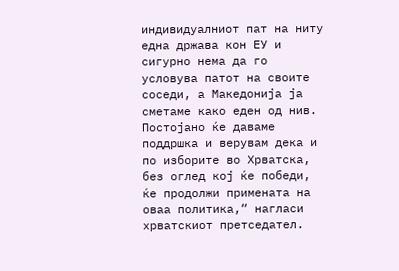индивидуалниот пат на ниту една држава кон ЕУ и сигурно нема да го условува патот на своите соседи, a Македонија ја сметаме како еден од нив. Постојано ќе даваме поддршка и верувам дека и по изборите во Хрватска, без оглед кој ќе победи, ќе продолжи примената на оваа политика,“ нагласи хрватскиот претседател.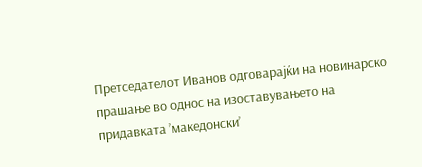Претседателот Иванов одговарајќи на новинарско прашање во однос на изоставувањето на придавката ’македонски’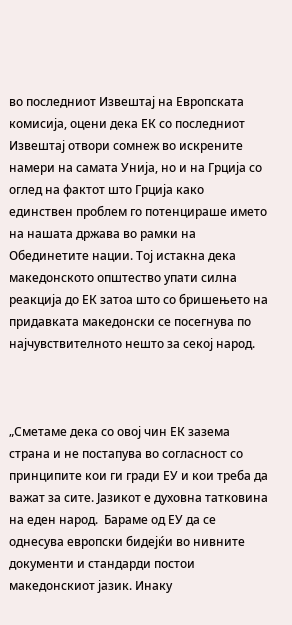во последниот Извештај на Европската комисија, оцени дека ЕК со последниот Извештај отвори сомнеж во искрените намери на самата Унија, но и на Грција со оглед на фактот што Грција како единствен проблем го потенцираше името на нашата држава во рамки на Обединетите нации. Тој истакна дека македонското општество упати силна реакција до ЕК затоа што со бришењето на придавката македонски се посегнува по најчувствителното нешто за секој народ.



„Сметаме дека со овој чин ЕК зазема страна и не постапува во согласност со принципите кои ги гради ЕУ и кои треба да важат за сите. Јазикот е духовна татковина на еден народ.  Бараме од ЕУ да се однесува европски бидејќи во нивните документи и стандарди постои македонскиот јазик. Инаку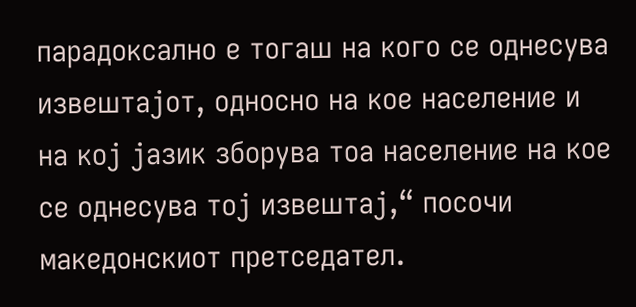парадоксално е тогаш на кого се однесува извештајот, односно на кое население и на кој јазик зборува тоа население на кое се однесува тој извештај,“ посочи македонскиот претседател.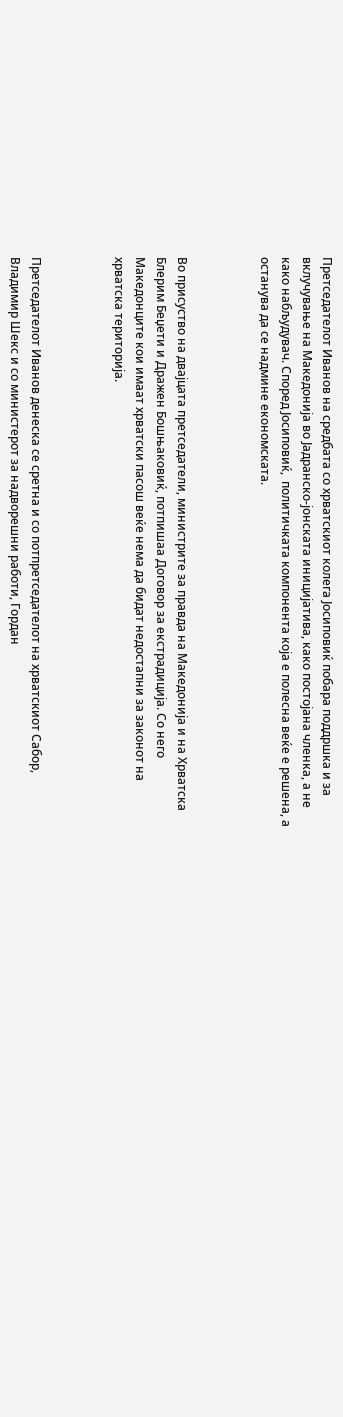Претседателот Иванов на средбата со хрватскиот колега Јосиповиќ побара поддршка и за вклучување на Македонија во Јадранско-јонската иницијатива, како постојана членка, а не како набљудувач. Според Јосиповиќ,  политичката компонента која е полесна веќе е решена, а останува да се надмине економската.



Во присуство на двајцата претседатели, министрите за правда на Македонија и на Хрватска Блерим Беџети и Дражен Бошњаковиќ, потпишаа Договор за екстрадиција. Со него Македонците кои имаат хрватски пасош веќе нема да бидат недостапни за законот на хрватска територија.



Претседателот Иванов денеска се сретна и со потпретседателот на хрватскиот Сабор, Владимир Шекс и со министерот за надворешни работи, Гордан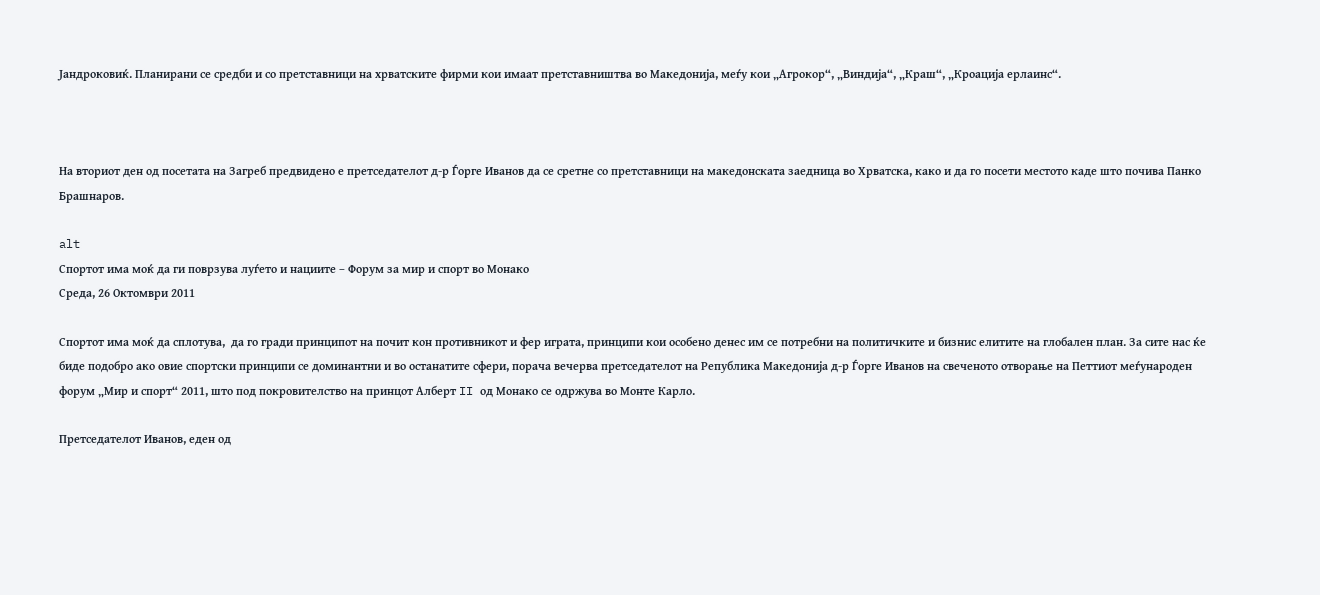Јaндроковиќ. Планирани се средби и со претставници на хрватските фирми кои имаат претставништва во Македонија, меѓу кои „Агрокор“, „Виндија“, „Краш“, „Кроација ерлаинс“.



На вториот ден од посетата на Загреб предвидено е претседателот д-р Ѓорге Иванов да се сретне со претставници на македонската заедница во Хрватска, како и да го посети местото каде што почива Панко Брашнаров.

alt
Спортот има моќ да ги поврзува луѓето и нациите – Форум за мир и спорт во Монако
Среда, 26 Октомври 2011

Спортот има моќ да сплотува,  да го гради принципот на почит кон противникот и фер играта, принципи кои особено денес им се потребни на политичките и бизнис елитите на глобален план. За сите нас ќе биде подобро ако овие спортски принципи се доминантни и во останатите сфери, порача вечерва претседателот на Република Македонија д-р Ѓорге Иванов на свеченото отворање на Петтиот меѓународен форум „Мир и спорт“ 2011, што под покровителство на принцот Алберт II од Монако се одржува во Монте Карло.

Претседателот Иванов, еден од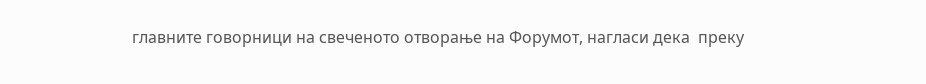главните говорници на свеченото отворање на Форумот, нагласи дека  преку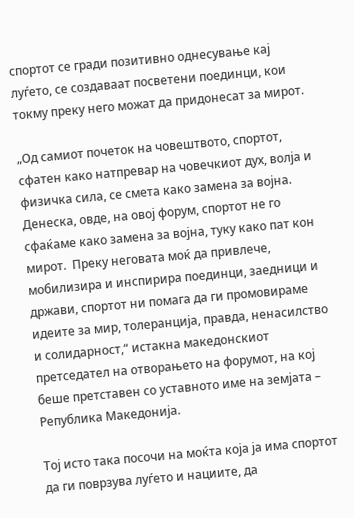спортот се гради позитивно однесување кај луѓето, се создаваат посветени поединци, кои токму преку него можат да придонесат за мирот.

„Од самиот почеток на човештвото, спортот, сфатен како натпревар на човечкиот дух, волја и физичка сила, се смета како замена за војна. Денеска, овде, на овој форум, спортот не го сфаќаме како замена за војна, туку како пат кон мирот.  Преку неговата моќ да привлече, мобилизира и инспирира поединци, заедници и држави, спортот ни помага да ги промовираме идеите за мир, толеранција, правда, ненасилство и солидарност,“ истакна македонскиот претседател на отворањето на форумот, на кој беше претставен со уставното име на земјата – Република Македонија.

Тој исто така посочи на моќта која ја има спортот да ги поврзува луѓето и нациите, да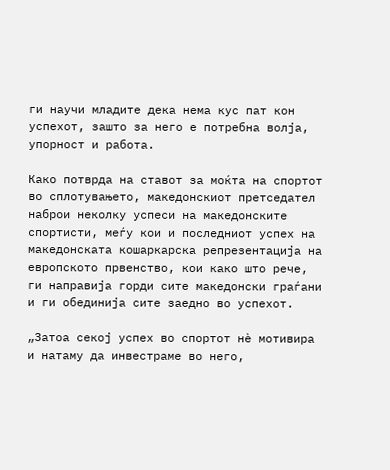ги научи младите дека нема кус пат кон успехот, зашто за него е потребна волја, упорност и работа.

Како потврда на ставот за моќта на спортот во сплотувањето, македонскиот претседател наброи неколку успеси на македонските спортисти, меѓу кои и последниот успех на македонската кошаркарска репрезентација на европското првенство, кои како што рече, ги направија горди сите македонски граѓани и ги обединија сите заедно во успехот.

„Затоа секој успех во спортот нè мотивира и натаму да инвестраме во него,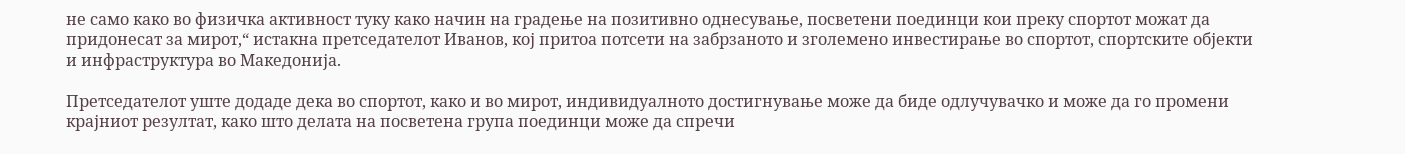не само како во физичка активност туку како начин на градење на позитивно однесување, посветени поединци кои преку спортот можат да придонесат за мирот,“ истакна претседателот Иванов, кој притоа потсети на забрзаното и зголемено инвестирање во спортот, спортските објекти и инфраструктура во Македонија.

Претседателот уште додаде дека во спортот, како и во мирот, индивидуалното достигнување може да биде одлучувачко и може да го промени крајниот резултат, како што делата на посветена група поединци може да спречи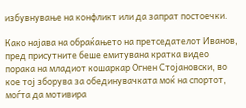избувнување на конфликт или да запрат постоечки.

Како најава на обраќањето на претседателот Иванов, пред присутните беше емитувана кратка видео порака на младиот кошаркар Огнен Стојановски, во кое тој зборува за обединувачката моќ на спортот, моѓта да мотивира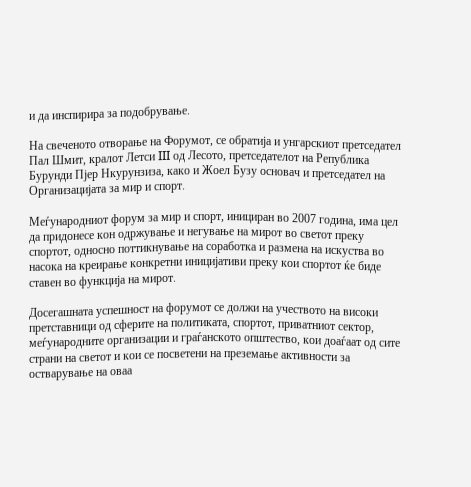и да инспирира за подобрување.

На свеченото отворање на Форумот, се обратија и унгарскиот претседател Пал Шмит, кралот Летси III од Лесото, претседателот на Република Бурунди Пјер Нкурунзиза, како и Жоел Бузу основач и претседател на Организацијата за мир и спорт.

Меѓународниот форум за мир и спорт, инициран во 2007 година, има цел да придонесе кон одржување и негување на мирот во светот преку спортот, односно поттикнување на соработка и размена на искуства во насока на креирање конкретни иницијативи преку кои спортот ќе биде ставен во функција на мирот.

Досегашната успешност на форумот се должи на учеството на високи претставници од сферите на политиката, спортот, приватниот сектор, меѓународните организации и граѓанското општество, кои доаѓаат од сите страни на светот и кои се посветени на преземање активности за остварување на оваа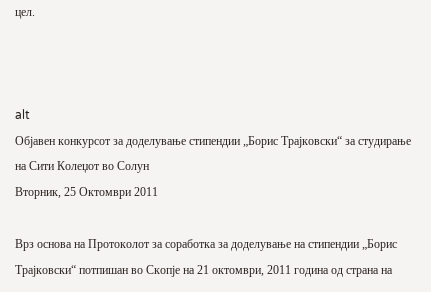цел.



alt
Објавен конкурсот за доделување стипендии „Борис Трајковски“ за студирање на Сити Колеџот во Солун
Вторник, 25 Октомври 2011

Врз основа на Протоколот за соработка за доделување на стипендии „Борис Трајковски“ потпишан во Скопје на 21 октомври, 2011 година од страна на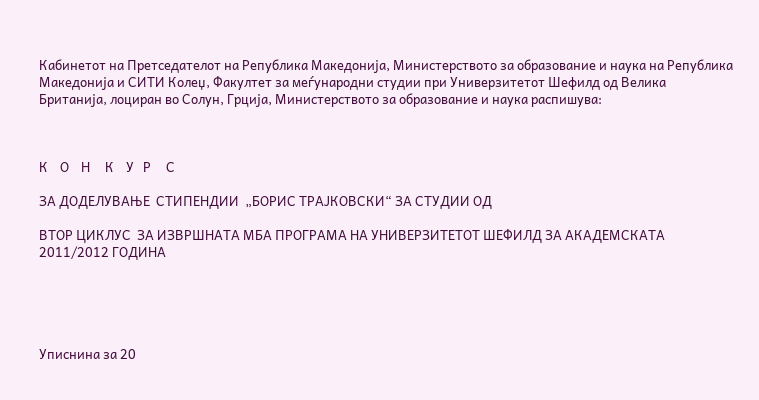Кабинетот на Претседателот на Република Македонија, Министерството за образование и наука на Република Македонија и СИТИ Колеџ, Факултет за меѓународни студии при Универзитетот Шефилд од Велика Британија, лоциран во Солун, Грција, Министерството за образование и наука распишува:



К    О    Н     К    У   Р     С

ЗА ДОДЕЛУВАЊЕ  СТИПЕНДИИ  „БОРИС ТРАЈКОВСКИ“ ЗА СТУДИИ ОД

ВТОР ЦИКЛУС  ЗА ИЗВРШНАТА МБА ПРОГРАМА НА УНИВЕРЗИТЕТОТ ШЕФИЛД ЗА АКАДЕМСКАТА  2011/2012 ГОДИНА





Уписнина за 20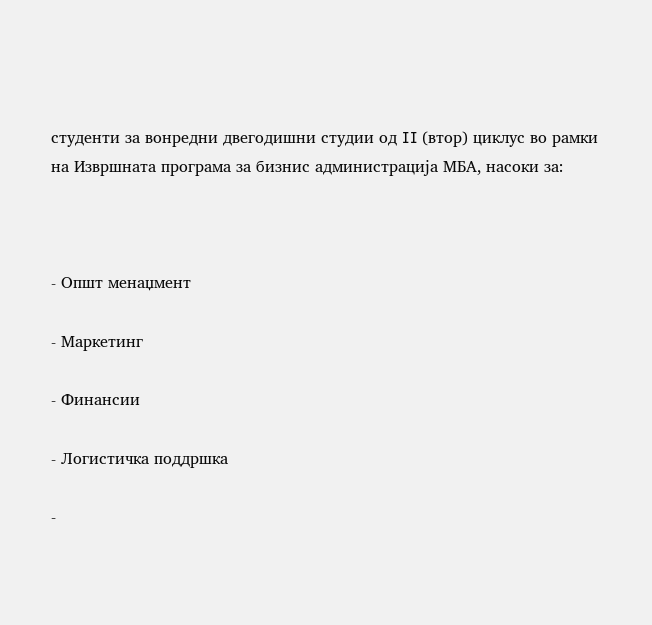студенти за вонредни двегодишни студии од II (втор) циклус во рамки на Извршната програма за бизнис администрација МБА, насоки за:



- Општ менаџмент

- Маркетинг

- Финансии

- Логистичка поддршка

-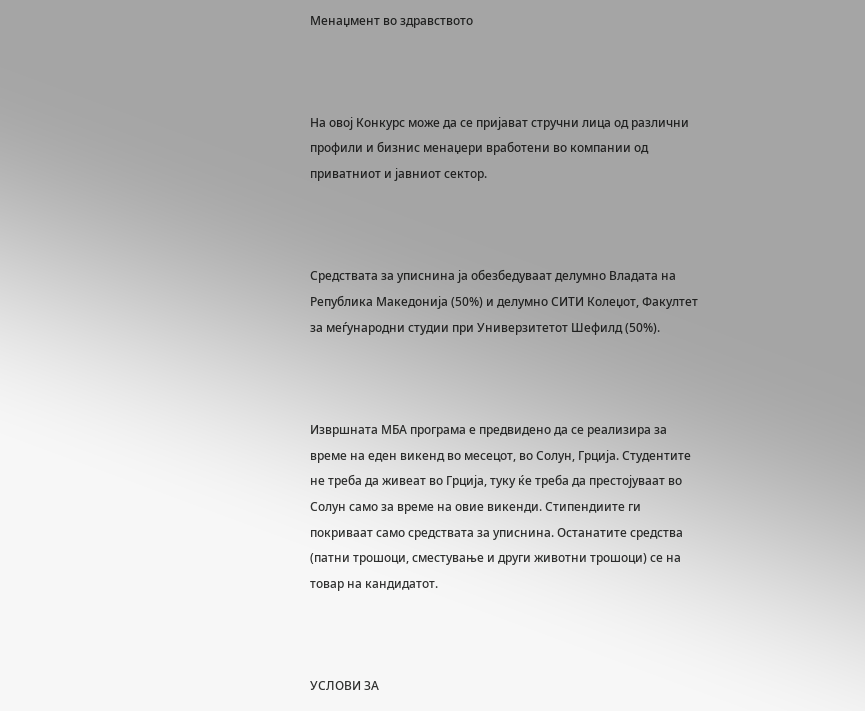Менаџмент во здравството



На овој Конкурс може да се пријават стручни лица од различни профили и бизнис менаџери вработени во компании од приватниот и јавниот сектор.



Средствата за уписнина ја обезбедуваат делумно Владата на Република Македонија (50%) и делумно СИТИ Колеџот, Факултет за меѓународни студии при Универзитетот Шефилд (50%).



Извршната МБА програма е предвидено да се реализира за време на еден викенд во месецот, во Солун, Грција. Студентите не треба да живеат во Грција, туку ќе треба да престојуваат во Солун само за време на овие викенди. Стипендиите ги покриваат само средствата за уписнина. Останатите средства (патни трошоци, сместување и други животни трошоци) се на товар на кандидатот.



УСЛОВИ ЗА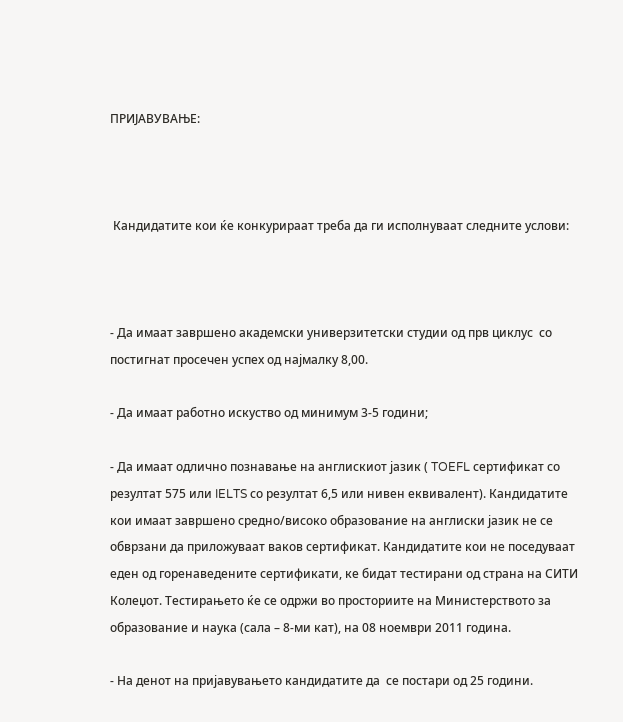ПРИЈАВУВАЊЕ:



 Кандидатите кои ќе конкурираат треба да ги исполнуваат следните услови:



- Да имаат завршено академски универзитетски студии од прв циклус  со  постигнат просечен успех од најмалку 8,00.

- Да имаат работно искуство од минимум 3-5 години;

- Да имаат одлично познавање на англискиот јазик ( TOEFL сертификат со резултат 575 или IELTS со резултат 6,5 или нивен еквивалент). Кандидатите кои имаат завршено средно/високо образование на англиски јазик не се обврзани да приложуваат ваков сертификат. Кандидатите кои не поседуваат еден од горенаведените сертификати, ке бидат тестирани од страна на СИТИ Колеџот. Тестирањето ќе се одржи во просториите на Министерството за образование и наука (сала – 8-ми кат), на 08 ноември 2011 година.

- На денот на пријавувањето кандидатите да  се постари од 25 години.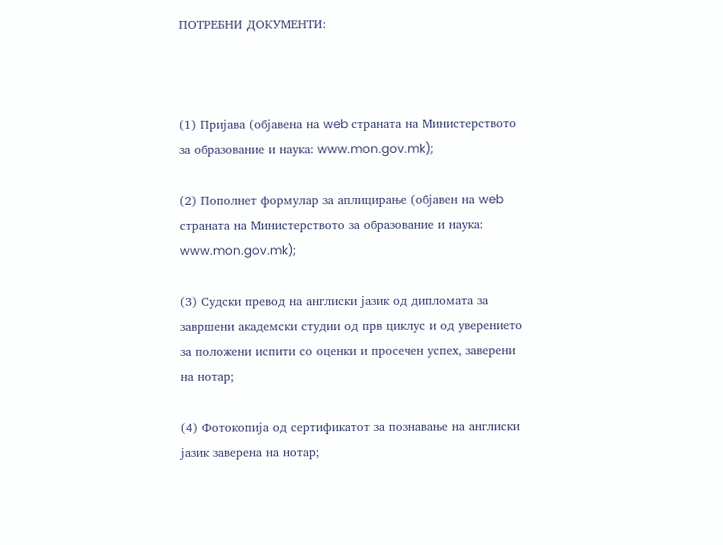ПОТРЕБНИ ДОКУМЕНТИ:



(1) Пријава (објавена на web страната на Министерството за образование и наука: www.mon.gov.mk);

(2) Пополнет формулар за аплицирање (објавен на web страната на Министерството за образование и наука: www.mon.gov.mk);

(3) Судски превод на англиски јазик од дипломата за завршени академски студии од прв циклус и од уверението за положени испити со оценки и просечен успех, заверени на нотар;

(4) Фотокопија од сертификатот за познавање на англиски јазик заверена на нотар;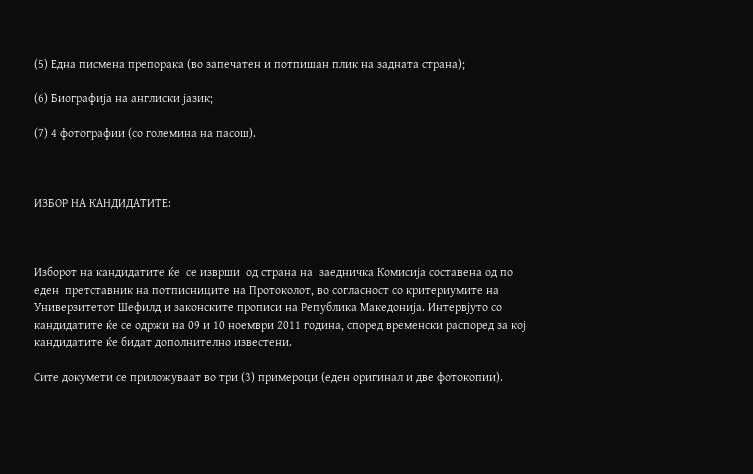(5) Една писмена препорака (во запечатен и потпишан плик на задната страна);

(6) Биографија на англиски јазик;

(7) 4 фотографии (со големина на пасош).



ИЗБОР НА КАНДИДАТИТЕ:



Изборот на кандидатите ќе  се изврши  од страна на  заедничка Комисија составена од по еден  претставник на потписниците на Протоколот, во согласност со критериумите на Универзитетот Шефилд и законските прописи на Република Македонија. Интервјуто со кандидатите ќе се одржи на 09 и 10 ноември 2011 година, според временски распоред за кој кандидатите ќе бидат дополнително известени.

Сите докумети се приложуваат во три (3) примероци (еден оригинал и две фотокопии).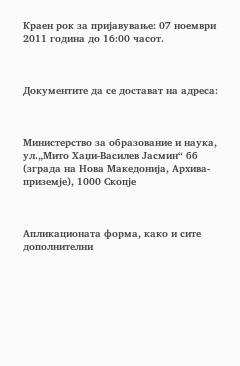Краен рок за пријавување: 07 ноември 2011 година до 16:00 часот.



Документите да се достават на адреса:



Министерство за образование и наука, ул.„Мито Хаџи-Василев Јасмин“ бб (зграда на Нова Македонија, Архива-приземје), 1000 Скопје



Апликационата форма, како и сите дополнителни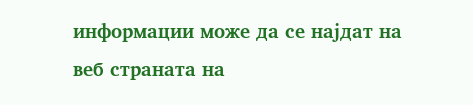информации може да се најдат на веб страната на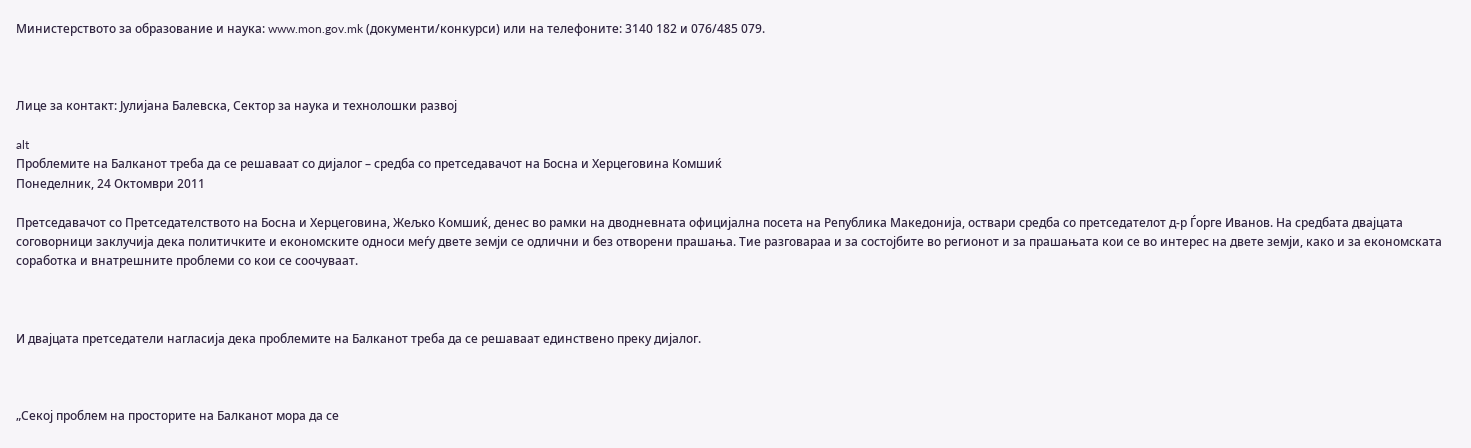Министерството за образование и наука: www.mon.gov.mk (документи/конкурси) или на телефоните: 3140 182 и 076/485 079.



Лице за контакт: Јулијана Балевска, Сектор за наука и технолошки развој

alt
Проблемите на Балканот треба да се решаваат со дијалог – средба со претседавачот на Босна и Херцеговина Комшиќ
Понеделник, 24 Октомври 2011

Претседавачот со Претседателството на Босна и Херцеговина, Жељко Комшиќ, денес во рамки на дводневната официјална посета на Република Македонија, оствари средба со претседателот д-р Ѓорге Иванов. На средбата двајцата соговорници заклучија дека политичките и економските односи меѓу двете земји се одлични и без отворени прашања. Тие разговараа и за состојбите во регионот и за прашањата кои се во интерес на двете земји, како и за економската соработка и внатрешните проблеми со кои се соочуваат.



И двајцата претседатели нагласија дека проблемите на Балканот треба да се решаваат единствено преку дијалог.



„Секој проблем на просторите на Балканот мора да се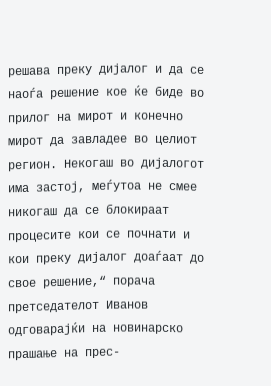решава преку дијалог и да се наоѓа решение кое ќе биде во прилог на мирот и конечно мирот да завладее во целиот регион. Некогаш во дијалогот има застој, меѓутоа не смее никогаш да се блокираат процесите кои се почнати и кои преку дијалог доаѓаат до свое решение,“ порача претседателот Иванов одговарајќи на новинарско прашање на прес-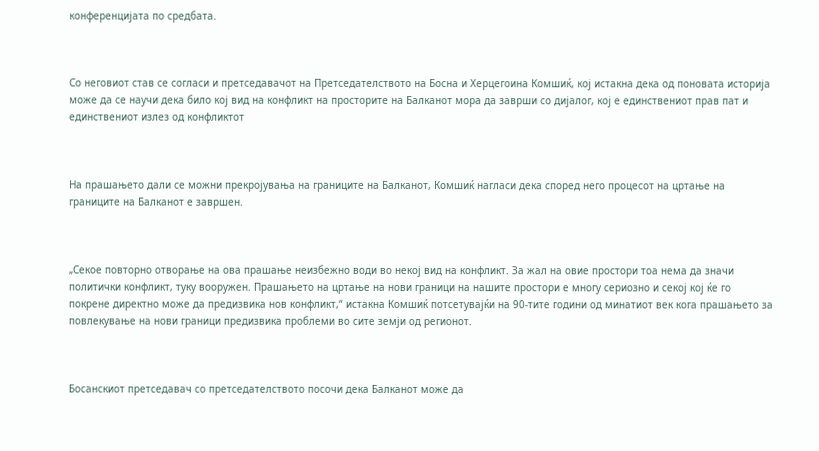конференцијата по средбата.



Со неговиот став се согласи и претседавачот на Претседателството на Босна и Херцегоина Комшиќ, кој истакна дека од поновата историја може да се научи дека било кој вид на конфликт на просторите на Балканот мора да заврши со дијалог, кој е единствениот прав пат и единствениот излез од конфликтот



На прашањето дали се можни прекројувања на границите на Балканот, Комшиќ нагласи дека според него процесот на цртање на границите на Балканот е завршен.



„Секое повторно отворање на ова прашање неизбежно води во некој вид на конфликт. За жал на овие простори тоа нема да значи политички конфликт, туку вооружен. Прашањето на цртање на нови граници на нашите простори е многу сериозно и секој кој ќе го покрене директно може да предизвика нов конфликт,“ истакна Комшиќ потсетувајќи на 90-тите години од минатиот век кога прашањето за повлекување на нови граници предизвика проблеми во сите земји од регионот.



Босанскиот претседавач со претседателството посочи дека Балканот може да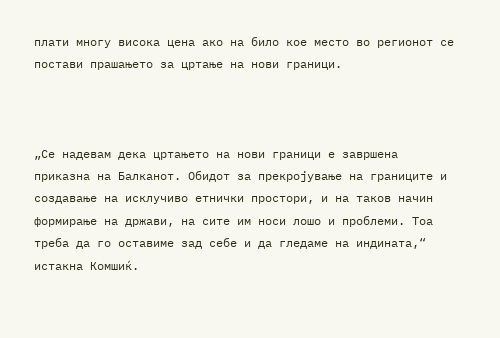плати многу висока цена ако на било кое место во регионот се постави прашањето за цртање на нови граници.



„Се надевам дека цртањето на нови граници е завршена приказна на Балканот. Обидот за прекројување на границите и создавање на исклучиво етнички простори, и на таков начин формирање на држави, на сите им носи лошо и проблеми. Тоа треба да го оставиме зад себе и да гледаме на индината,“ истакна Комшиќ.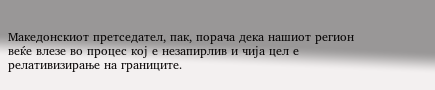Македонскиот претседател, пак, порача дека нашиот регион веќе влезе во процес кој е незапирлив и чија цел е релативизирање на границите.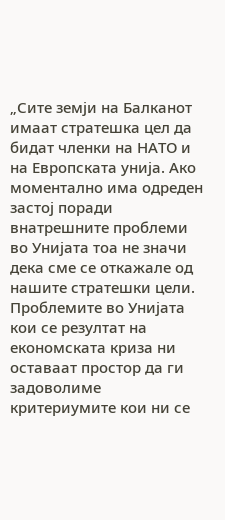„Сите земји на Балканот имаат стратешка цел да бидат членки на НАТО и на Европската унија. Ако моментално има одреден застој поради внатрешните проблеми во Унијата тоа не значи дека сме се откажале од нашите стратешки цели. Проблемите во Унијата кои се резултат на економската криза ни оставаат простор да ги задоволиме критериумите кои ни се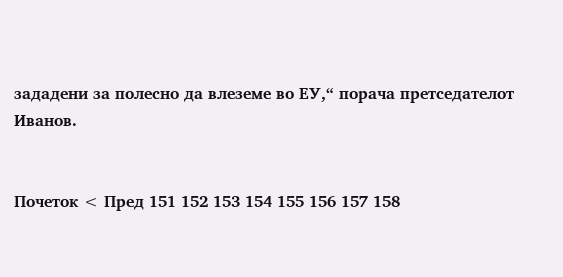зададени за полесно да влеземе во ЕУ,“ порача претседателот Иванов.


Почеток < Пред 151 152 153 154 155 156 157 158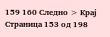159 160 Следно > Крај
Страница 153 од 198